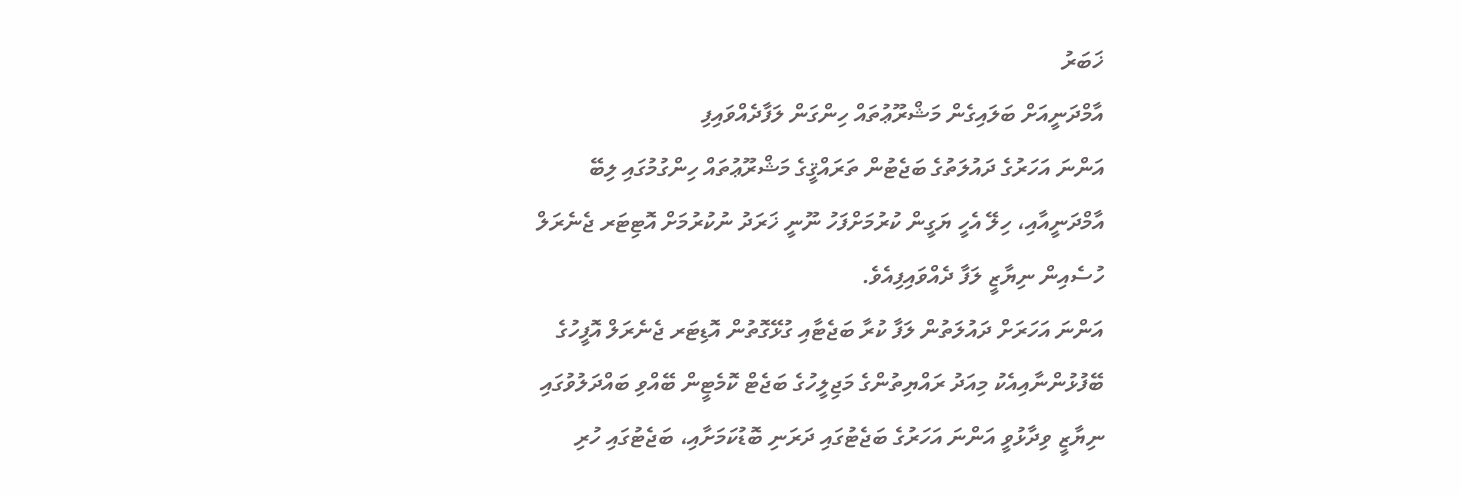ޚަބަރު
އާމްދަނީއަށް ބަލައިގެން މަޝްރޫޢުތައް ހިންގަން ލަފާދެއްވައިފި
އަންނަ އަހަރުގެ ދައުލަތުގެ ބަޖެޓުން ތަރައްޤީގެ މަޝްރޫޢުތައް ހިންގުމުގައި ލިބޭ އާމްދަނީއާއި، ހިލޭ އެހީ ޔަގީން ކުރުމަށްފަހު ނޫނީ ޚަރަދު ނުކުރުމަށް އޮޓިޓަރ ޖެނެރަލް ހުސެއިން ނިޔާޒީ ލަފާ ދެއްވައިފިއެވެ.
އަންނަ އަހަރަށް ދައުލަތުން ލަފާ ކުރާ ބަޖެޓާއި ގުޅޭގޮތުން އޮޑިޓަރ ޖެނެރަލް އޮފީހުގެ ބޭފުޅުންނާއިއެކު މިއަދު ރައްޔިތުންގެ މަޖިލީހުގެ ބަޖެޓް ކޮމެޓީން ބޭއްވި ބައްދަލުވުގައި ނިޔާޒީ ވިދާޅުވީ އަންނަ އަހަރުގެ ބަޖެޓުގައި ދަރަނި ބޮޑުކަމަށާއި، ބަޖެޓުގައި ހުރި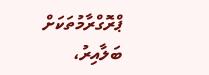ޕްރޮގްރާމުތަކަށް ބަލާއިރު،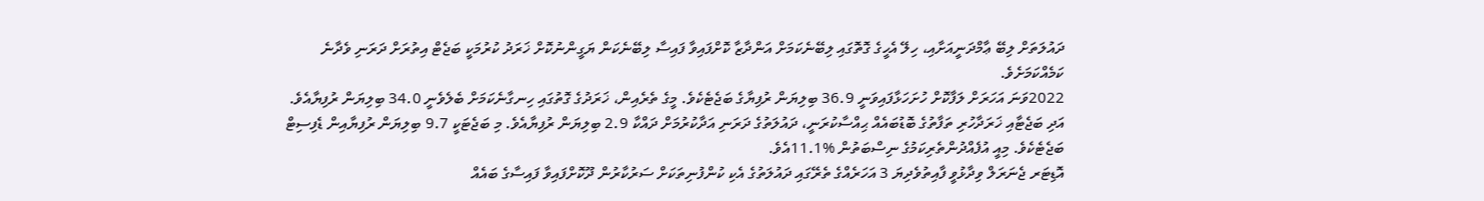ދައުލަތަށް ލިބޭ ޢާމްދަނީއަށާއި، ހިލޭ އެހީގެ ގޮތޮގައި ލިބޭނެކަމަށް އަންދާޒާ ކޮށްފައިވާ ފައިސާ ލިބޭނެކަން ޔަގީންނުކޮށް ޚަރަދު ކުރުމަކީ ބަޖެޓް އިތުރަށް ދަރަނި ވެދާނެ ކަމެއްކަމަށެވެ.
2022ވަނަ އަހަރަށް ލަފާކޮށް ހުށަހަޅާފައިވަނީ 36.9 ބިލިޔަން ރުފިޔާގެ ބަޖެޓެކެވެ. މީގެ ތެރެއިން، ޚަރަދުގެ ގޮތުގައި ހިނގާނެކަމަށް ބެލެވެނީ 34.0 ބިލިޔަން ރުފިޔާއެވެ. އަދި ބަޖެޓާއި ޚަރަދާހުރި ތަފާތުގެ ބޮޑުބައެއް ޙިއްސާކުރަނީ، ދައުލަތުގެ ދަރަނި އަދާކުރުމަށް ދައްކާ 2.9 ބިލިޔަން ރުފިޔާއެވެ. މި ބަޖެޓަކީ 9.7 ބިލިޔަން ރުފިޔާއިން ޑެފިސިޓް ބަޖެޓެކެވެ. މިއީ އުފެއްދުންތެރިކަމުގެ ނިސްބަތުން %11.1އެވެ.
އޮޑިޓަރ ޖެނަރަލް ވިދާޅުވީ ފާއިތުވެދިޔަ 3 އަހަރެއްގެ ތެރޭގައި ދައުލަތުގެ އެކި ކުންފުނިތަކަށް ސަރުކާރުން ދޫކޮށްފައިވާ ފައިސާގެ ބައެއް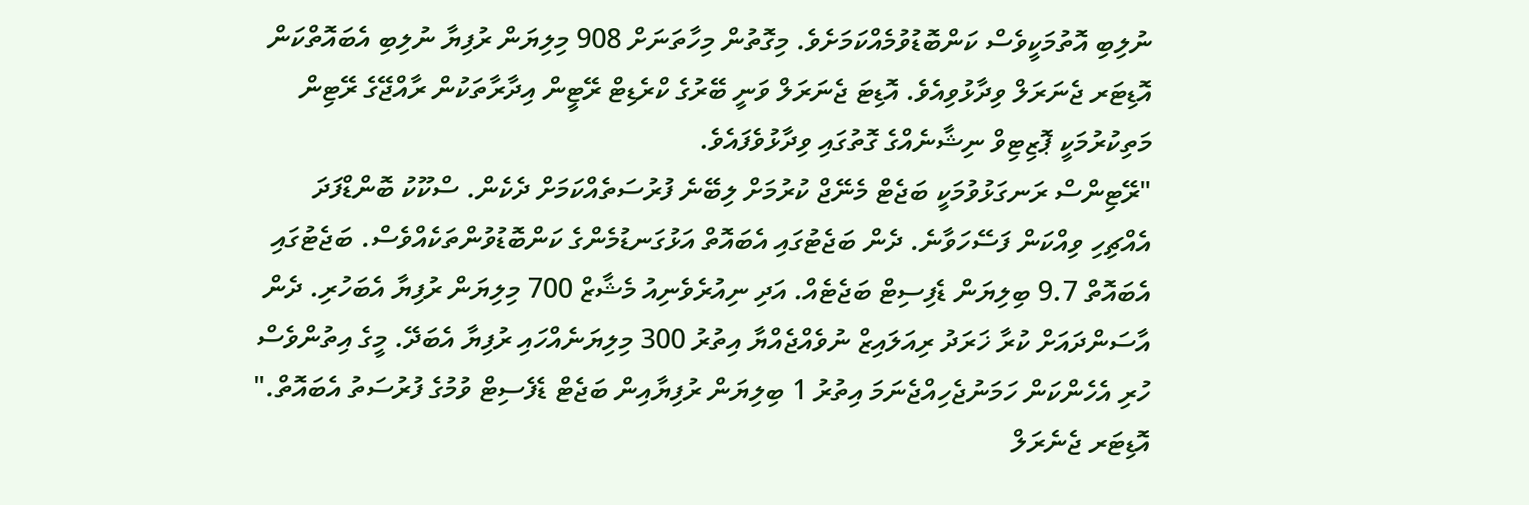ނުލިބި އޮތުމަކީވެސް ކަންބޮޑުވުމެއްކަމަށެވެ. މިގޮތުން މިހާތަނަށް 908 މިލިޔަން ރުފިޔާ ނުލިބި އެބައޮތްކަން އޮޑިޓަރ ޖެނަރަލް ވިދާޅުވިއެވެ. އޮޑިޓަ ޖެނަރަލް ވަނީ ބޭރުގެ ކްރެޑިޓް ރޭޓީން އިދާރާތަކުން ރާއްޖޭގެ ރޭޓިން މަތިކުރުމަކީ ޕޮޒިޓިވް ނިޝާނެއްގެ ގޮތުގައި ވިދާޅުވެފައެވެ.
"ރޭޓިންސް ރަނގަޅުވުމަކީ ބަޖެޓް މެނޭޖް ކުރުމަށް ލިބޭނެ ފުރުސަތެއްކަމަށް ދެކެން. ސްކޫކު ބޮންޑްފަދަ އެއްޗިހި ވިއްކަން ފަސޭހަވާނެ. ދެން ބަޖެޓުގައި އެބައޮތް އަޅުގަނޑުމެންގެ ކަންބޮޑުވުންތަކެއްވެސް. ބަޖެޓުގައި އެބައޮތް 9.7 ބިލިޔަން ޑެފިސިޓް ބަޖެޓެއް. އަދި ނިއުރެވެނިއު މެޝާޒް 700 މިލިޔަން ރުފިޔާ އެބަހުރި. ދެން އާސަންދައަށް ކުރާ ޚަރަދު ރިއަލައިޒް ނުވެއްޖެއްޔާ އިތުރު 300 މިލިޔަނެއްހައި ރުފިޔާ އެބަދޭ. މީގެ އިތުންވެސް ހުރި އެހެންކަން ހަމަނުޖެހިއްޖެނަމަ އިތުރު 1 ބިލިޔަން ރުފިޔާއިން ބަޖެޓް ޑެފެސިޓް ވުމުގެ ފުރުސަތު އެބައޮތް." އޮޑިޓަރ ޖެނެރަލް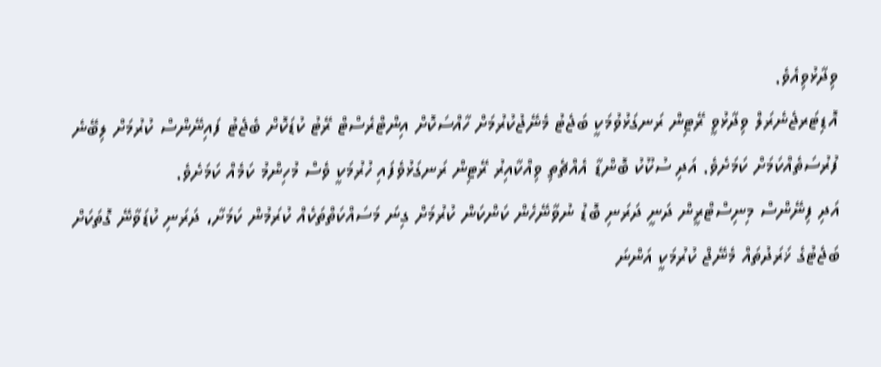ވިދާޅުވިއެވެ.
އޮޑިޓަރޖެނެރަލް ވިދާޅުވީ ރޭޓިން ރަނގަޅުވުމަކީ ބަޖެޓު މެނޭޖުކުރުމަށް ހާއްސަކޮށް އިންޓްރެސްޓް ރޭޓު ކުޑަކޮށް ބެޖެޓު ފައިނޭންސް ކުރުމަށް ލިބޭނެ ފުރުސަތެއްކަމަށް ކަމަށެވެ. އަދި ސުކޫކު ބޮންޑާ އެއްޗެތި ވިއްކާއިރު ރޭޓިން ރަނގަޅުވެފައި ހުރުމަކީ ވެސް މުހިންމު ކަމެއް ކަމަށެވެ.
އަދި ފިނޭންސް މިނިސްޓްރީން ދަނީ ދަރަނި ބޮޑު ނުވާނޭހެން ކަންކަން ކުރުމަށް ގިނަ މަސައްކަތްތަކެއް ކުރަމުން ކަމަށާ، ދަރަނި ކުޑަވާނޭ ގޮތަކަށް ބަޖެޓުގެ ޚަރަދުތައް މެނޭޖް ކުރުމަކީ އަންނަ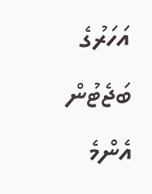އަހަރުގެ ބަޖެޓުން އެންމެ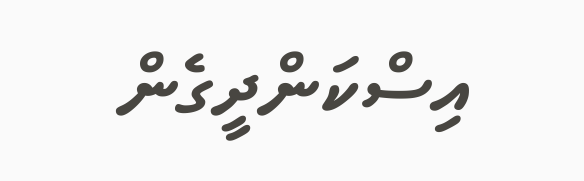އިސްކަންދީގެން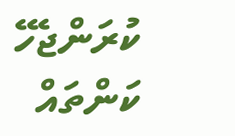ކުރަންޖެހޭ ކަންތައް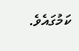ކަމުގައެވެ.